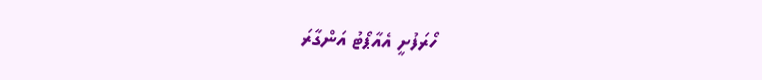ހޯރަފުށީ އެއާޕޯޓު އަންގާރަ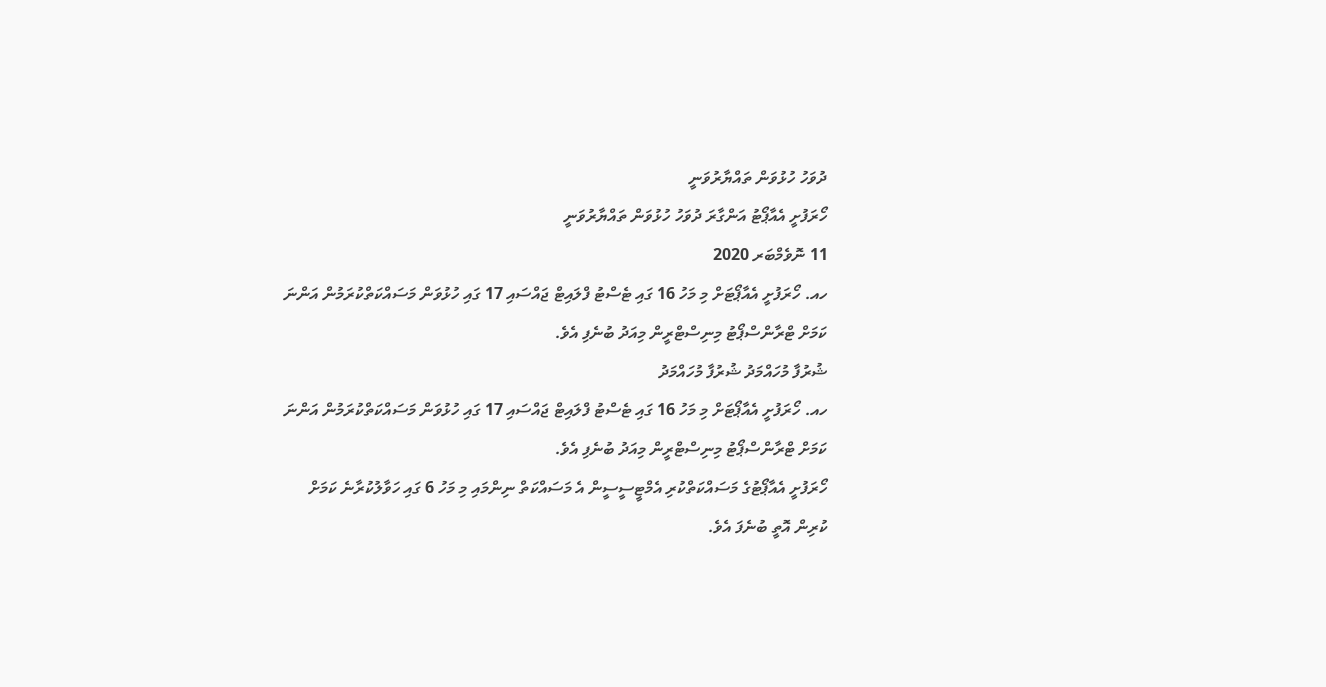ދުވަހު ހުޅުވަން ތައްޔާރުވަނީ
ހޯރަފުށީ އެއާޕޯޓު އަންގާރަ ދުވަހު ހުޅުވަން ތައްޔާރުވަނީ
11 ނޮވެމްބަރ 2020
ހއ. ހޯރަފުށީ އެއާޕޯޓަށް މި މަހު 16 ގައި ޓެސްޓު ފްލައިޓް ޖައްސައި 17 ގައި ހުޅުވަން މަސައްކަތްކުރަމުން އަންނަ ކަމަށް ޓްރާންސްޕޯޓު މިނިސްޓްރީން މިއަދު ބުނެފި އެވެ.
ޝުރުފާ މުހައްމަދު ޝުރުފާ މުހައްމަދު
ހއ. ހޯރަފުށީ އެއާޕޯޓަށް މި މަހު 16 ގައި ޓެސްޓު ފްލައިޓް ޖައްސައި 17 ގައި ހުޅުވަން މަސައްކަތްކުރަމުން އަންނަ ކަމަށް ޓްރާންސްޕޯޓު މިނިސްޓްރީން މިއަދު ބުނެފި އެވެ.
ހޯރަފުށީ އެއާޕޯޓުގެ މަސައްކަތްކުރި އެމްޓީސީސީން އެ މަސައްކަތް ނިންމައި މި މަހު 6 ގައި ހަވާލުކުރާނެ ކަމަށް ކުރިން އޮތީ ބުނެފަ އެވެ.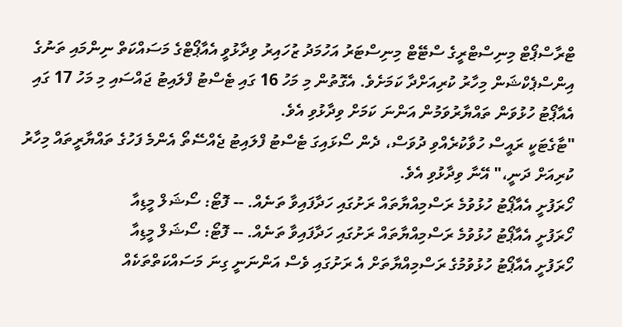ޓްރާސްޕޯޓް މިނިސްޓްރީގެ ސްޓޭޓް މިނިސްޓަރު އަހުމަދު ޒުހައިރު ވިދާޅުވީ އެއާޕޯޓްގެ މަސައްކަތް ނިންމައި ތަނުގެ އިންސްޕެކްޝަން މިހާރު ކުރިއަށްދާ ކަމަށެވެ. އެގޮތުން މި މަހު 16 ގައި ޓެސްޓު ފްލައިޓު ޖައްސައި މި މަހު 17 ގައި އެއާޕޯޓު ހުޅުވަން ތައްޔާރުވަމުން އަންނަ ކަމަށް ވިދާޅުވި އެވެ.
"ޓާގެޓަކީ ރައީސް ހުވާކުރެއްވި ދުވަސް، ދެން ސޯޅައިގަ ޓެސްޓު ފްލައިޓު ޖެއްސޭތޯ އެންމެ ފަހުގެ ތައްޔާރީތައް މިހާރު ކުރިއަށް ދަނީ،" އޭނާ ވިދާޅުވި އެވެ.
ހޯރަފުށީ އެއާޕޯޓު ހުޅުވުމެ ރަސްމިއްޔާތައް ރަށުގައި ހަދާފައިވާ ތަނެއް. -- ފޮޓޯ: ސޯޝަލް މީޑިއާ
ހޯރަފުށީ އެއާޕޯޓު ހުޅުވުމެ ރަސްމިއްޔާތައް ރަށުގައި ހަދާފައިވާ ތަނެއް. -- ފޮޓޯ: ސޯޝަލް މީޑިއާ
ހޯރަފުށީ އެއާޕޯޓު ހުޅުވުމުގެ ރަސްމިއްޔާތަށް އެ ރަށުގައި ވެސް އަންނަނީ ގިނަ މަސައްކަތްތަކެއް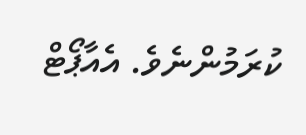ކުރަމުންނެވެ. އެއާޕޯޓް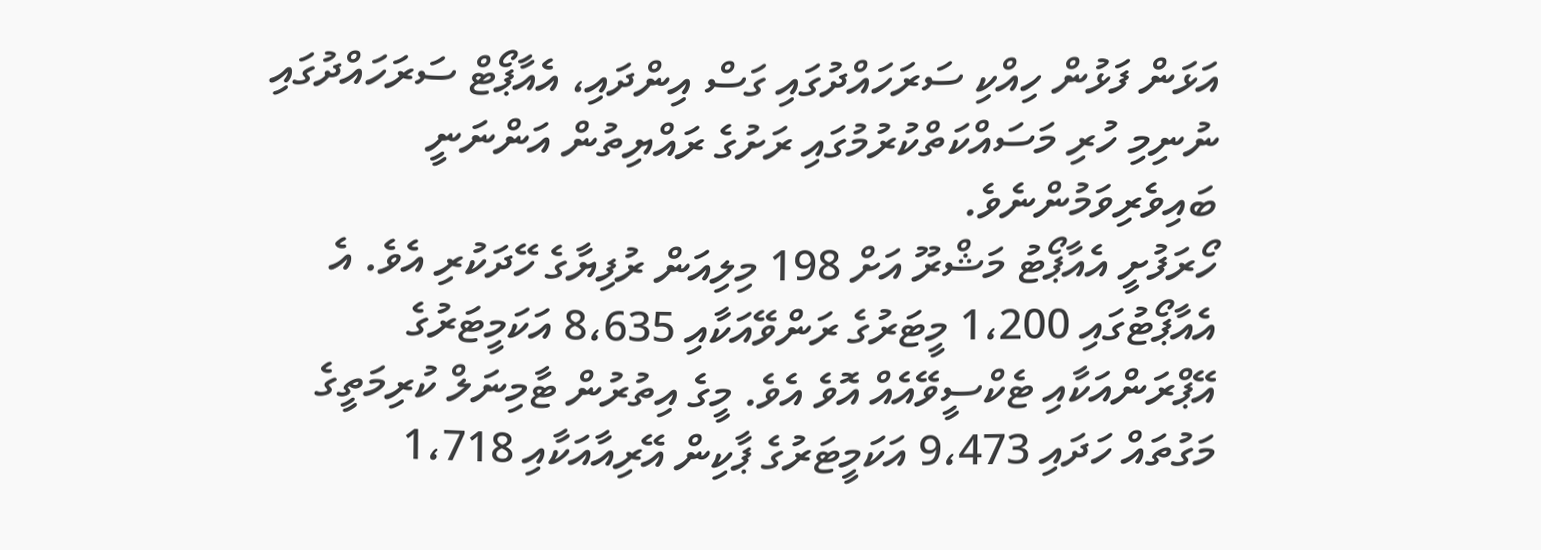އަޅަން ފަޅުން ހިއްކި ސަރަހައްދުގައި ގަސް އިންދައި، އެއާޕޯޓް ސަރަހައްދުގައި ނުނިމި ހުރި މަސައްކަތްކުރުމުގައި ރަށުގެ ރައްޔިތުން އަންނަނީ ބައިވެރިވަމުންނެވެ.
ހޯރަފުށީ އެއާޕޯޓު މަޝްރޫ އަށް 198 މިލިއަން ރުފިޔާގެ ހޭދަކުރި އެވެ. އެ އެއާޕޯޓުގައި 1،200 މީޓަރުގެ ރަންވޭއަކާއި 8،635 އަކަމީޓަރުގެ އޭޕްރަންއަކާއި ޓެކްސީވޭއެއް އޮވެ އެވެ. މީގެ އިތުރުން ޓާމިނަލް ކުރިމަތީގެ މަގުތައް ހަދައި 9،473 އަކަމީޓަރުގެ ޕާކިން އޭރިއާއަކާއި 1،718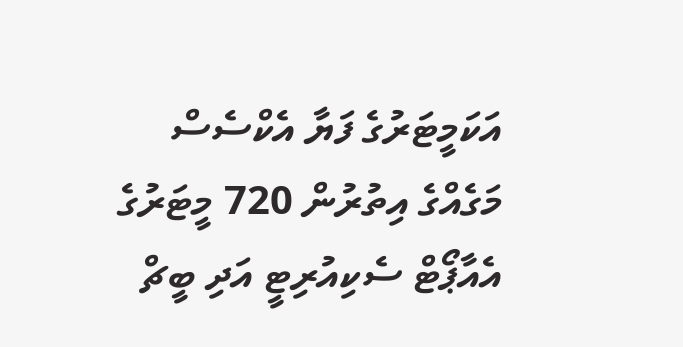އަކަމީޓަރުގެ ފަޔާ އެކްސެސް މަގެއްގެ އިތުރުން 720 މީޓަރުގެ އެއާޕޯޓް ސެކިއުރިޓީ އަދި ބީޗް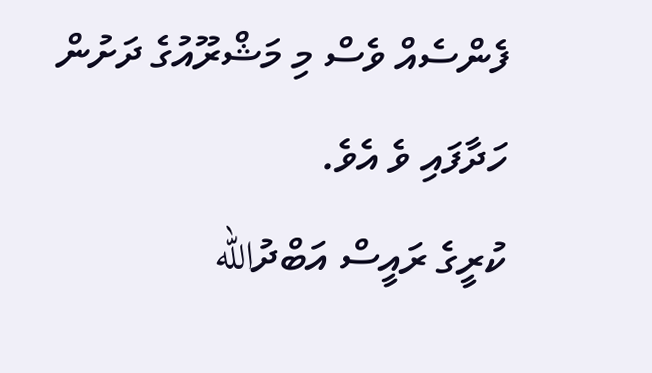ފެންސެއް ވެސް މި މަޝްރޫއުގެ ދަށުން ހަދާފައި ވެ އެވެ.
ކުރީގެ ރައީސް އަބްދުالله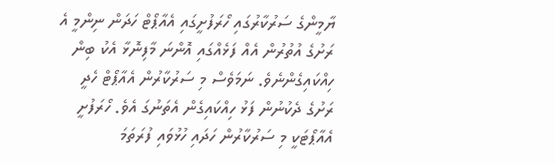ޔާމީންގެ ސަރުކާރުގައި ހޯރަފުށީގައި އެއާޕޯޓް ހަދަން ނިންމީ އެ ރަށުގެ އުތުރުން އެއް ފަޅެއްގައި އޮންނަ މާފިނޮޅާ އެކު ބިން ހިއްކައިގެންނެވެ. ނަމަވެސް މި ސަރުކާރުން އެއާޕޯޓް ހެދީ ރަށުގެ ދެކުނުން ފަޅު ހިއްކައިގެން އެތަނުގަ އެވެ. ހޯރަފުށީ އެއާޕޯޓަކީ މި ސަރުކާރުން ހަދައި ހުޅުވައި ފުރަތަމަ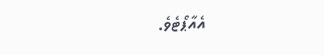އެއާޕޯޓެވެ.